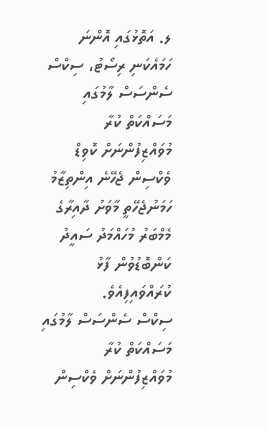ލ. އަތޮޅުގައި އޮންނަ ހަމައެކަނި ރިސޯޓު، ސިކްސް ސެންސަސް ލާމުގައި މަސައްކަތް ކުރާ މުވައްޒިފުންނަށް ކޮވިޑް ވެކްސިން ޖެހޭނެ އިންތިޒާމު ހަމަނުޖެހޭތީ މާވަށު ދާއިރާގެ މެމްބަރު މުހައްމަދު ސައީދު ކަންބޮޑުވުން ފާޅު ކުރައްވައިފިއެވެ.
ސިކްސް ސެންސަސް ލާމުގައި މަސައްކަތް ކުރާ މުވައްޒިފުންނަށް ވެކްސިން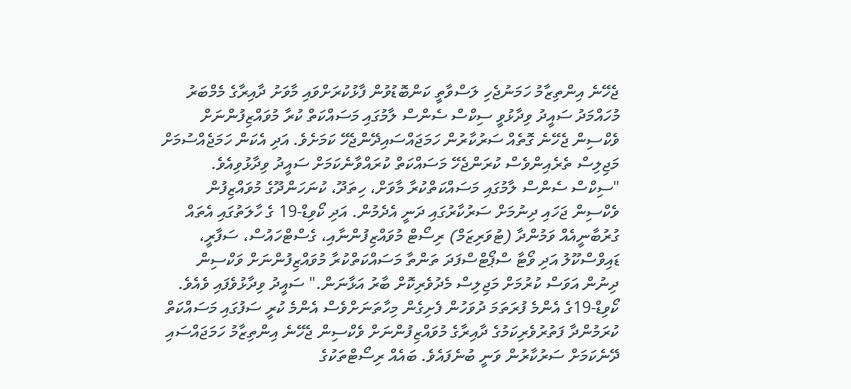ޖެހޭނެ އިންތިޒާމު ހަމަނުޖެހި ލަސްވާތީ ކަންބޮޑުވުން ފާޅުކުރަށްވައި މާވަށު ދާއިރާގެ މެމްބަރު މުހައްމަދު ސައީދު ވިދާޅުވީ ސިކްސް ސެންސް ލާމުގައި މަސައްކަތް ކުރާ މުވައްޒިފުންނަށް ވެކްސިން ޖެހޭނެ ގޮތެއް ސަރުކާރުން ހަމަޖައްސައިދޭންޖެހޭ ކަމަށެވެ. އަދި އެކަން ހަމަޖެއްސުމަށް މަޖިލިސް ތެރެއިންވެސް ކުރަންޖެހޭ މަސައްކަތް ކުރައްވާނެކަމަށް ސައީދު ވިދާޅުވިއެވެ.
"ސިކްސް ސެންސް ލާމުގައި މަސައްކަތްކުރާ މާވަށް، ހިތަދޫ، ކުނަހަންދޫގެ މުވައްޒިފުން ވެކްސިން ޖަހައި ދިނުމަށް ސަރުކާރުގައި ދަނީ އެދެމުން. އަދި ކޯވިޑް-19 ގެ ހާލަތުގައި އެތައް ގުރުބާނީއެއް ވަމުންދާ (ޓުވަރިޒަމް) ރިސޯޓް މުވައްޒިފުންނާއި، ގެސްޓްހައުސް، ސަފާރީ، ޑައިވްސްކޫލު އަދި ވޯޓާ ސްޕޯޓްސްފަދަ ތަންތާ މަސައްކަތްކުރާ މުވައްޒިފުންނަށް ވަކްސިން ދިނުން އަވަސް ކުރުމަށް މަޖިލިސް މެދުވެރިކޮށް ބާރު އަޅާނަން." ސައީދު ވިދާޅުވެފައި ވެއެވެ.
ކޯވިޑް-19ގެ އެންމެ ފުރަތަމަ ދުވަހުން ފެށިގެން މިހާތަނަށްވެސް އެންމެ ކުރީ ސަފުގައި މަސައްކަތް ކުރަމުންދާ ފަތުރުވެރިކަމުގެ ދާއިރާގެ މުވައްޒިފުންނަށް ވެކްސިން ޖެހޭނެ އިންތިޒާމު ހަމަޖައްސައި ދޭނެކަމަށް ސަރުކާރުން ވަނީ ބުނެފައެވެ. ބައެއް ރިސޯޓްތަކުގެ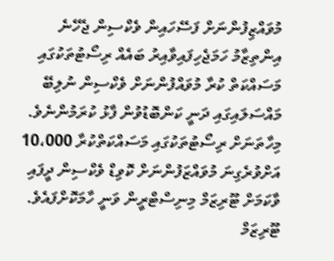މުވައްޒިފުންނަށް ފަސޭހައިން ވެކްސިން ޖެހޭނެ އިންތިޒާމު ހަމަޖެހިފައިވާއިރު ބައެއް ރިސޯޓުތަކުގައި މަސައްކަތް ކުރާ މުވައްފުންނަށް ވެކްސިން ނުލިބޭ މައްސަލައިގައި ދަނީ ކަންބޮޑުވުން ފާޅު ކުރަމުންނެވެ.
މިހާތަނަށް ރިސޯޓުތަކުގައި މަސައްކަތްކުރާ 10،000 އަށްވުރެގިނަ މުވައްޒަފުންނަށް ކޮވިޑް ވެކްސިން ދީފައި ވާކަމަށް ޓޫރިޒަމް މިނިސްޓްރީން ވަނީ ހާމަކޮށްފައެވެ. ޓޫރިޒަމް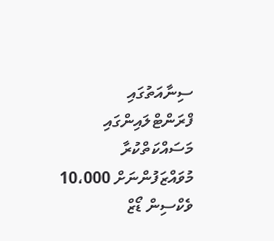ސިނާއަތުގައި ފްރަންޓްލައިންގައި މަސައްކަތްކުރާ މުވައްޒަފުންނަށް 10،000 ވެކްސިން ޑޯޒް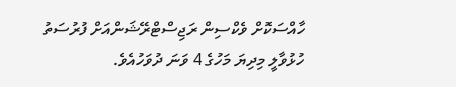ހާއްސަކޮށް ވެކްސިން ރަޖިސްޓްރޭޝަންއަށް ފުރުސަތު ހުޅުވާލީ މިދިޔަ މަހުގެ 4 ވަނަ ދުވަހުއެވެ.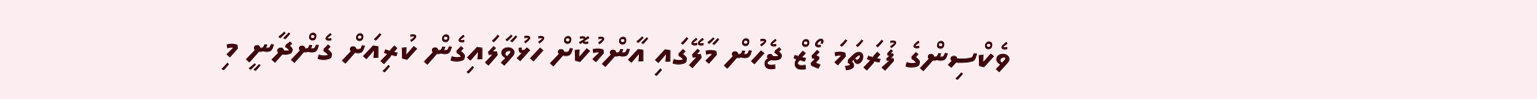ވެކްސިންގެ ފުރަތަމަ ޑޯޒް ޖެހުން މާލޭގައި އާންމުކޮށް ހުޅުވާލައިގެން ކުރިއަށް ގެންދާނީ މި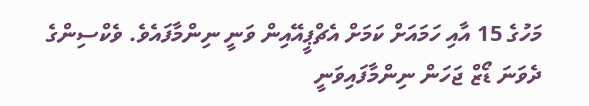މަހުގެ 15 އާއި ހަމައަށް ކަމަށް އެޗްޕީއޭއިން ވަނީ ނިންމާފައެވެ. ވެކްސިންގެ ދެވަނަ ޑޯޒް ޖަހަން ނިންމާފައިވަނީ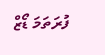ފުރަތަމަ ޑޯޒް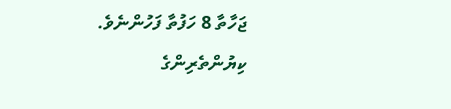ޖަހާތާ 8 ހަފުތާ ފަހުންނެވެ.
ކިޔުންތެރިންގެ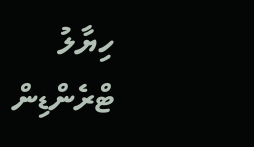ހިޔާލު
ޓްރެންޑިން